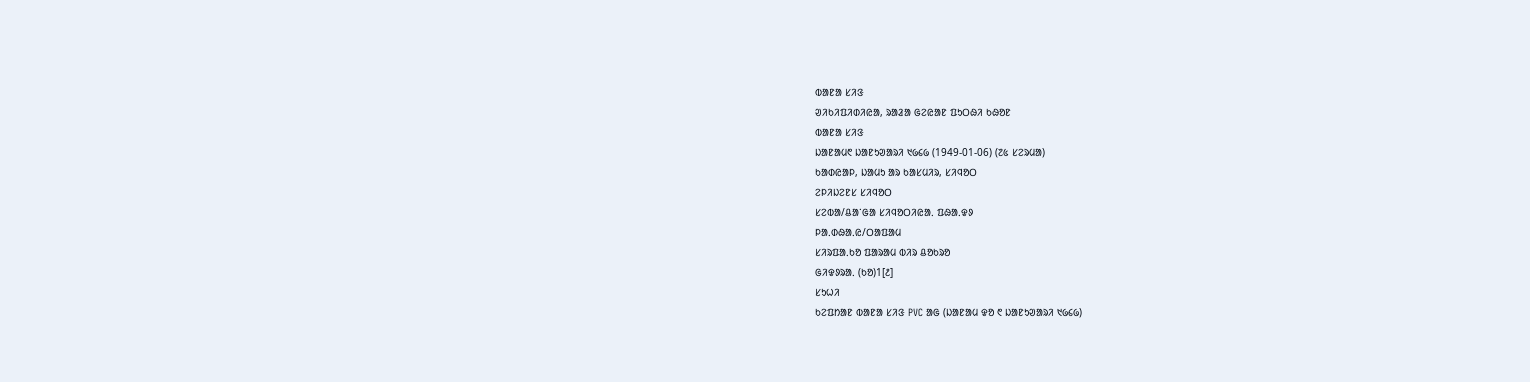ᱵᱟᱱᱟ ᱥᱤᱝ
ᱣᱤᱠᱤᱯᱤᱰᱤᱭᱟ, ᱨᱟᱲᱟ ᱜᱮᱭᱟᱱ ᱯᱩᱛᱷᱤ ᱠᱷᱚᱱ
ᱵᱟᱱᱟ ᱥᱤᱝ
ᱡᱟᱱᱟᱢ᱖ ᱡᱟᱱᱩᱣᱟᱨᱤ ᱑᱙᱔᱙ (1949-01-06) (᱗᱕ ᱥᱮᱨᱢᱟ)
ᱠᱟᱰᱭᱟᱞ, ᱡᱟᱢᱩ ᱟᱨ ᱠᱟᱥᱢᱤᱨ, ᱥᱤᱧᱚᱛ
ᱮᱞᱤᱡᱮᱱᱥ ᱥᱤᱧᱚᱛ
ᱥᱮᱵᱟ/ᱪᱟᱸᱜᱟ ᱥᱤᱧᱚᱛᱤᱭᱟᱹ ᱯᱷᱟᱹᱫᱽ
ᱞᱟᱹᱰᱷᱟᱹᱭ/ᱛᱟᱯᱟᱢ
ᱥᱤᱨᱯᱟᱹᱠᱚ ᱯᱟᱨᱟᱢ ᱵᱤᱨ ᱪᱚᱠᱨᱚ
ᱜᱤᱫᱽᱨᱟᱹ (ᱠᱚ)1[᱒]
ᱥᱩᱦᱤ
ᱠᱮᱯᱴᱟᱱ ᱵᱟᱱᱟ ᱥᱤᱝ PVC ᱟᱜ (ᱡᱟᱱᱟᱢ ᱫᱚ ᱖ ᱡᱟᱱᱩᱣᱟᱨᱤ ᱑᱙᱔᱙)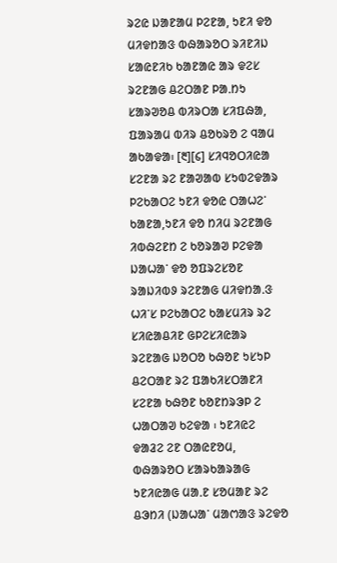ᱨᱮᱭ ᱡᱟᱱᱟᱢ ᱞᱮᱱᱟ, ᱩᱱᱤ ᱫᱚ ᱢᱤᱫᱴᱟᱝ ᱵᱷᱟᱨᱚᱛ ᱨᱤᱱᱤᱡ ᱥᱟᱭᱱᱤᱠ ᱠᱟᱱᱟᱭ ᱟᱨ ᱫᱮᱥ ᱨᱮᱱᱟᱜ ᱪᱮᱛᱟᱱ ᱞᱟᱹᱴᱩ ᱥᱟᱨᱣᱚᱪ ᱵᱤᱨᱛᱟ ᱥᱤᱯᱷᱟ, ᱯᱟᱨᱟᱢ ᱵᱤᱨ ᱪᱚᱠᱨᱚ ᱮ ᱧᱟᱢ ᱟᱠᱟᱫᱟ᱾ [᱓][᱔] ᱥᱤᱧᱚᱛᱤᱭᱟ ᱥᱮᱱᱟ ᱨᱮ ᱱᱟᱣᱟᱵ ᱥᱩᱵᱮᱫᱟᱨ ᱞᱮᱠᱟᱛᱮ ᱩᱱᱤ ᱫᱚᱭ ᱛᱟᱦᱮᱸ ᱠᱟᱱᱟ,ᱩᱱᱤ ᱫᱚ ᱴᱤᱢ ᱨᱮᱱᱟᱜ ᱤᱵᱷᱮᱱᱴ ᱮ ᱠᱚᱨᱟᱣ ᱞᱮᱫᱟ ᱡᱟᱦᱟᱸ ᱫᱚ ᱚᱯᱨᱮᱥᱚᱱ ᱨᱟᱡᱤᱵᱽ ᱨᱮᱱᱟᱜ ᱢᱤᱫᱴᱟᱹᱝ ᱦᱤᱸᱥ ᱞᱮᱠᱟᱛᱮ ᱠᱟᱥᱢᱤᱨ ᱨᱮ ᱥᱤᱭᱟᱪᱤᱱ ᱜᱞᱮᱥᱤᱭᱟᱨ ᱨᱮᱱᱟᱜ ᱡᱚᱛᱚ ᱠᱷᱚᱱ ᱩᱥᱩᱞ ᱪᱮᱛᱟᱱ ᱨᱮ ᱯᱟᱠᱤᱥᱛᱟᱱᱤ ᱥᱮᱱᱟ ᱠᱷᱚᱱ ᱠᱚᱱᱴᱨᱳᱞ ᱮ ᱦᱟᱛᱟᱣ ᱠᱮᱫᱟ ᱾ ᱩᱱᱤᱭᱮ ᱫᱟᱲᱮ ᱮᱱ ᱛᱟᱭᱱᱚᱢ, ᱵᱷᱟᱨᱚᱛ ᱥᱟᱨᱠᱟᱨᱟᱜ ᱩᱱᱤᱭᱟᱜ ᱢᱟᱹᱱ ᱥᱚᱢᱟᱱ ᱨᱮ ᱪᱳᱴᱤ (ᱡᱟᱦᱟᱸ ᱢᱟᱬᱟᱝ ᱨᱮᱫᱚ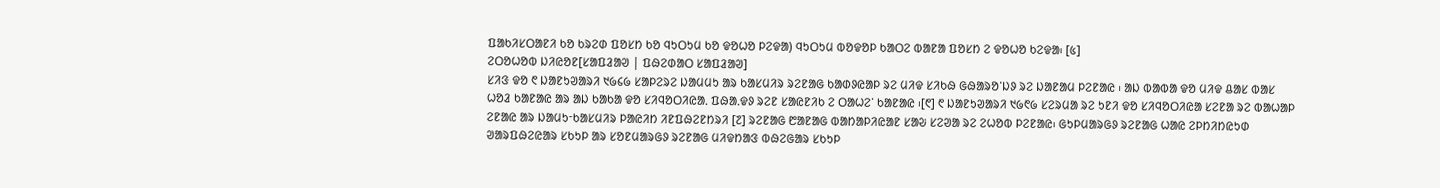ᱯᱟᱠᱤᱥᱛᱟᱱᱤ ᱠᱚ ᱠᱨᱮᱰ ᱯᱚᱥᱴ ᱠᱚ ᱧᱩᱛᱩᱢ ᱠᱚ ᱫᱚᱦᱚ ᱞᱮᱫᱟ) ᱧᱩᱛᱩᱢ ᱵᱚᱫᱚᱞ ᱠᱟᱛᱮ ᱵᱟᱱᱟ ᱯᱚᱥᱴ ᱮ ᱫᱚᱦᱚ ᱠᱮᱫᱟ᱾ [᱕]
ᱮᱛᱚᱦᱚᱵ ᱡᱤᱭᱚᱱ[ᱥᱟᱯᱲᱟᱣ | ᱯᱷᱮᱰᱟᱛ ᱥᱟᱯᱲᱟᱣ]
ᱥᱤᱝ ᱫᱚ ᱖ ᱡᱟᱱᱩᱣᱟᱨᱤ ᱑᱙᱔᱙ ᱥᱟᱞᱮᱨᱮ ᱡᱟᱢᱢᱩ ᱟᱨ ᱠᱟᱥᱢᱤᱨ ᱨᱮᱱᱟᱜ ᱠᱟᱰᱽᱭᱟᱞ ᱨᱮ ᱢᱤᱫ ᱥᱤᱠᱷ ᱜᱷᱟᱨᱚᱸᱡᱽ ᱨᱮ ᱡᱟᱱᱟᱢ ᱞᱮᱱᱟᱭ ᱾ ᱟᱡ ᱵᱟᱵᱟ ᱫᱚ ᱢᱤᱫ ᱪᱟᱥ ᱵᱟᱥ ᱦᱚᱲ ᱠᱟᱱᱟᱭ ᱟᱨ ᱟᱡ ᱠᱟᱠᱟ ᱫᱚ ᱥᱤᱧᱚᱛᱤᱭᱟᱹ ᱯᱷᱟᱹᱫᱽ ᱨᱮᱱ ᱥᱟᱭᱱᱤᱠ ᱮ ᱛᱟᱦᱮᱸ ᱠᱟᱱᱟᱭ ᱾[᱖] ᱖ ᱡᱟᱱᱩᱣᱟᱨᱤ ᱑᱙᱖᱙ ᱥᱮᱨᱢᱟ ᱨᱮ ᱩᱱᱤ ᱫᱚ ᱥᱤᱧᱚᱛᱤᱭᱟ ᱥᱮᱱᱟ ᱨᱮ ᱵᱟᱦᱟᱞ ᱮᱱᱟᱭ ᱟᱨ ᱡᱟᱢᱩᱼᱠᱟᱥᱢᱤᱨ ᱞᱟᱭᱤᱴ ᱤᱱᱯᱷᱮᱱᱴᱨᱤ [᱗] ᱨᱮᱱᱟᱜ ᱘ᱟᱱᱟᱜ ᱵᱟᱴᱟᱞᱤᱭᱟᱱ ᱥᱟᱶ ᱥᱮᱣᱟ ᱨᱮ ᱮᱦᱚᱵ ᱞᱮᱱᱟᱭ᱾ ᱜᱩᱞᱢᱟᱨᱜᱽ ᱨᱮᱱᱟᱜ ᱦᱟᱭ ᱮᱞᱴᱤᱴᱭᱩᱰ ᱣᱟᱨᱯᱷᱮᱭᱟᱨ ᱥᱠᱩᱞ ᱟᱨ ᱥᱚᱱᱢᱟᱨᱜᱽ ᱨᱮᱱᱟᱜ ᱢᱤᱫᱴᱟᱝ ᱵᱷᱮᱜᱟᱨ ᱥᱠᱩᱞ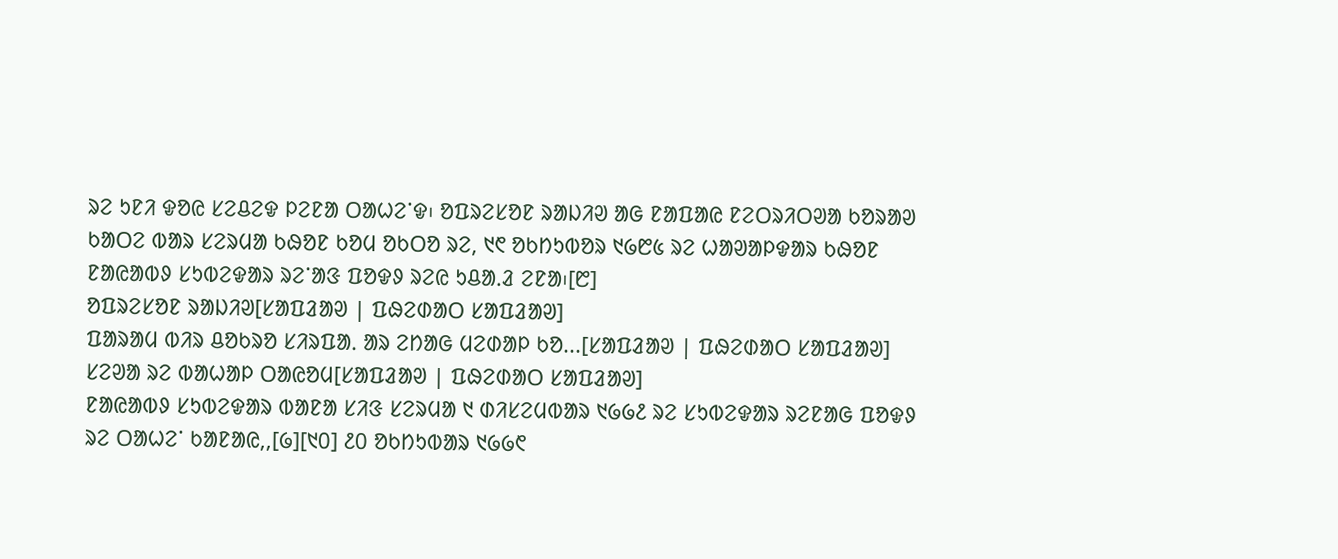ᱨᱮ ᱩᱱᱤ ᱫᱚᱭ ᱥᱮᱪᱮᱫ ᱞᱮᱱᱟ ᱛᱟᱦᱮᱸᱫ᱾ ᱚᱯᱨᱮᱥᱚᱱ ᱨᱟᱡᱤᱣ ᱟᱜ ᱱᱟᱯᱟᱭ ᱱᱮᱛᱨᱤᱛᱣᱟ ᱠᱚᱨᱟᱣ ᱠᱟᱛᱮ ᱵᱟᱨ ᱥᱮᱨᱢᱟ ᱠᱷᱚᱱ ᱠᱚᱢ ᱚᱠᱛᱚ ᱨᱮ, ᱑᱖ ᱚᱠᱴᱩᱵᱚᱨ ᱑᱙᱘᱕ ᱨᱮ ᱦᱟᱣᱟᱞᱫᱟᱨ ᱠᱷᱚᱱ ᱱᱟᱭᱟᱵᱽ ᱥᱩᱵᱮᱫᱟᱨ ᱨᱮᱸᱟᱝ ᱯᱚᱫᱽ ᱨᱮᱭ ᱩᱪᱟᱹᱲ ᱮᱱᱟ᱾[᱘]
ᱚᱯᱨᱮᱥᱚᱱ ᱨᱟᱡᱤᱣ[ᱥᱟᱯᱲᱟᱣ | ᱯᱷᱮᱰᱟᱛ ᱥᱟᱯᱲᱟᱣ]
ᱯᱟᱨᱟᱢ ᱵᱤᱨ ᱪᱚᱠᱨᱚ ᱥᱤᱨᱯᱟᱹ ᱟᱨ ᱮᱴᱟᱜ ᱢᱮᱰᱟᱞ ᱠᱚ...[ᱥᱟᱯᱲᱟᱣ | ᱯᱷᱮᱰᱟᱛ ᱥᱟᱯᱲᱟᱣ]
ᱥᱮᱣᱟ ᱨᱮ ᱵᱟᱦᱟᱞ ᱛᱟᱭᱚᱢ[ᱥᱟᱯᱲᱟᱣ | ᱯᱷᱮᱰᱟᱛ ᱥᱟᱯᱲᱟᱣ]
ᱱᱟᱭᱟᱵᱽ ᱥᱩᱵᱮᱫᱟᱨ ᱵᱟᱱᱟ ᱥᱤᱝ ᱥᱮᱨᱢᱟ ᱑ ᱰᱤᱥᱮᱢᱵᱟᱨ ᱑᱙᱙᱒ ᱨᱮ ᱥᱩᱵᱮᱫᱟᱨ ᱨᱮᱱᱟᱜ ᱯᱚᱫᱽ ᱨᱮ ᱛᱟᱦᱮᱸ ᱠᱟᱱᱟᱭ,,[᱙][᱑᱐] ᱒᱐ ᱚᱠᱴᱩᱵᱟᱨ ᱑᱙᱙᱖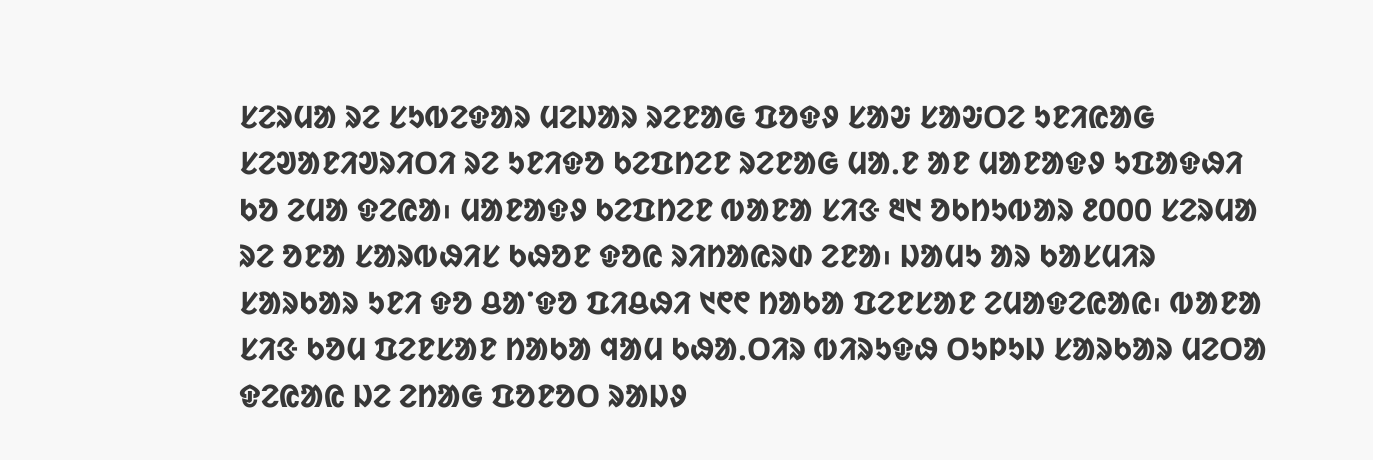ᱥᱮᱨᱢᱟ ᱨᱮ ᱥᱩᱵᱮᱫᱟᱨ ᱢᱮᱡᱟᱨ ᱨᱮᱱᱟᱜ ᱯᱚᱫᱽ ᱥᱟᱶ ᱥᱟᱶᱛᱮ ᱩᱱᱤᱭᱟᱜ ᱥᱮᱣᱟᱱᱤᱣᱨᱤᱛᱤ ᱨᱮ ᱩᱱᱤᱫᱚ ᱠᱮᱯᱴᱮᱱ ᱨᱮᱱᱟᱜ ᱢᱟᱹᱱ ᱟᱱ ᱢᱟᱱᱟᱫᱽ ᱩᱯᱟᱫᱷᱤ ᱠᱚ ᱮᱢᱟ ᱫᱮᱭᱟ᱾ ᱢᱟᱱᱟᱫᱽ ᱠᱮᱯᱴᱮᱱ ᱵᱟᱱᱟ ᱥᱤᱝ ᱓᱑ ᱚᱠᱴᱩᱵᱟᱨ ᱒᱐᱐᱐ ᱥᱮᱨᱢᱟ ᱨᱮ ᱚᱱᱟ ᱥᱟᱨᱵᱷᱤᱥ ᱠᱷᱚᱱ ᱫᱚᱭ ᱨᱤᱴᱟᱭᱨᱰ ᱮᱱᱟ᱾ ᱡᱟᱢᱩ ᱟᱨ ᱠᱟᱥᱢᱤᱨ ᱥᱟᱨᱠᱟᱨ ᱩᱱᱤ ᱫᱚ ᱪᱟᱸᱫᱚ ᱯᱤᱪᱷᱤ ᱑᱖᱖ ᱴᱟᱠᱟ ᱯᱮᱱᱥᱟᱱ ᱮᱢᱟᱫᱮᱭᱟᱭ᱾ ᱵᱟᱱᱟ ᱥᱤᱝ ᱠᱚᱢ ᱯᱮᱱᱥᱟᱱ ᱴᱟᱠᱟ ᱧᱟᱢ ᱠᱷᱟᱹᱛᱤᱨ ᱵᱤᱨᱩᱫᱷ ᱛᱩᱞᱩᱡ ᱥᱟᱨᱠᱟᱨ ᱢᱮᱛᱟ ᱫᱮᱭᱟᱭ ᱡᱮ ᱮᱴᱟᱜ ᱯᱚᱱᱚᱛ ᱨᱟᱡᱽ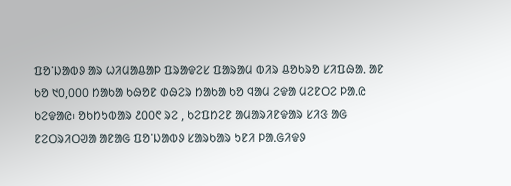ᱯᱚᱸᱡᱟᱵᱽ ᱟᱨ ᱦᱤᱢᱟᱪᱟᱞ ᱯᱨᱟᱫᱮᱥ ᱯᱟᱨᱟᱢ ᱵᱤᱨ ᱪᱚᱠᱨᱚ ᱥᱤᱯᱷᱟᱹ ᱟᱱ ᱠᱚ ᱑᱐,᱐᱐᱐ ᱴᱟᱠᱟ ᱠᱷᱚᱱ ᱰᱷᱮᱨ ᱴᱟᱠᱟ ᱠᱚ ᱧᱟᱢ ᱮᱫᱟ ᱢᱮᱱᱛᱮ ᱞᱟᱹᱭ ᱠᱮᱫᱟᱭ᱾ ᱚᱠᱴᱩᱵᱟᱨ ᱒᱐᱐᱖ ᱨᱮ , ᱠᱮᱯᱴᱮᱱ ᱟᱢᱟᱨᱤᱱᱫᱟᱨ ᱥᱤᱝ ᱟᱜ ᱱᱮᱛᱨᱤᱛᱣᱟ ᱟᱱᱟᱜ ᱯᱚᱸᱡᱟᱵᱽ ᱥᱟᱨᱠᱟᱨ ᱩᱱᱤ ᱞᱟᱹᱜᱤᱫᱽ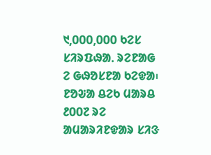᱑,᱐᱐᱐,᱐᱐᱐ ᱠᱮᱥ ᱥᱤᱨᱯᱷᱟᱹ ᱨᱮᱱᱟᱜ ᱮ ᱜᱷᱚᱥᱱᱟ ᱠᱮᱫᱟ᱾ ᱱᱚᱶᱟ ᱪᱮᱠ ᱢᱟᱨᱪ ᱒᱐᱐᱗ ᱨᱮ ᱟᱢᱟᱨᱤᱱᱫᱟᱨ ᱥᱤᱝ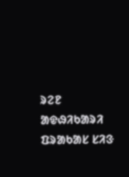ᱨᱮᱱ ᱟᱫᱷᱤᱠᱟᱨᱤ ᱯᱨᱟᱠᱟᱥ ᱥᱤᱝ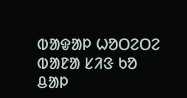ᱵᱟᱫᱟᱞ ᱦᱚᱛᱮᱛᱮ ᱵᱟᱱᱟ ᱥᱤᱝ ᱠᱚ ᱪᱟᱞ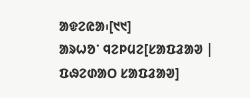ᱟᱫᱮᱭᱟ᱾[᱑᱑]
ᱟᱨᱦᱚᱸ ᱧᱮᱞᱢᱮ[ᱥᱟᱯᱲᱟᱣ | ᱯᱷᱮᱰᱟᱛ ᱥᱟᱯᱲᱟᱣ]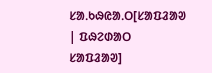ᱥᱟᱹᱠᱷᱭᱟᱹᱛ[ᱥᱟᱯᱲᱟᱣ | ᱯᱷᱮᱰᱟᱛ ᱥᱟᱯᱲᱟᱣ]